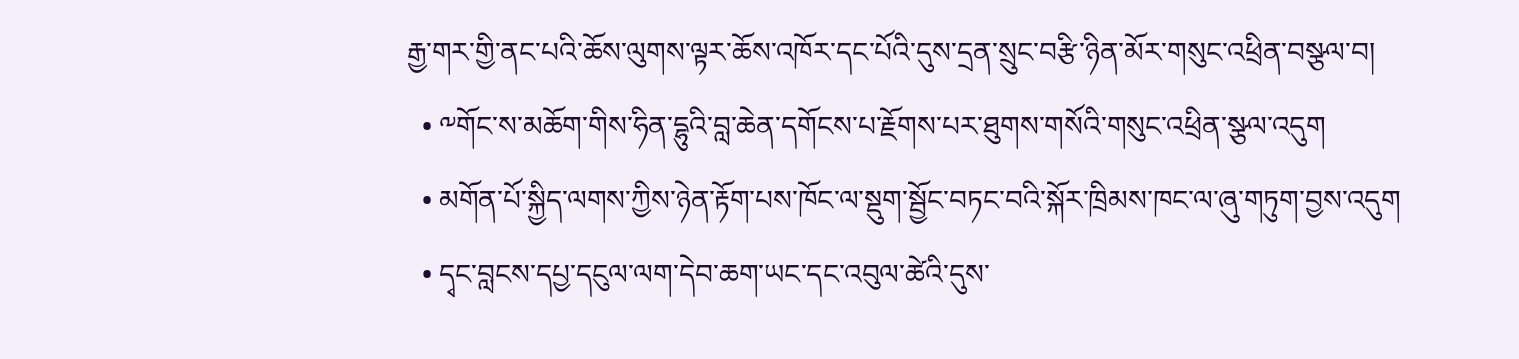རྒྱ་གར་གྱི་ནང་པའི་ཆོས་ལུགས་ལྟར་ཆོས་འཁོར་དང་པོའི་དུས་དྲན་སྲུང་བརྩི་ཉིན་མོར་གསུང་འཕྲིན་བསྩལ་བ།
  • ༸གོང་ས་མཆོག་གིས་ཧིན་དྷུའི་བླ་ཆེན་དགོངས་པ་རྗོགས་པར་ཐུགས་གསོའི་གསུང་འཕྲིན་སྩལ་འདུག
  • མགོན་པོ་སྐྱིད་ལགས་ཀྱིས་ཉེན་རྟོག་པས་ཁོང་ལ་སྡུག་སྦྱོང་བཏང་བའི་སྐོར་ཁྲིམས་ཁང་ལ་ཞུ་གཏུག་བྱས་འདུག
  • དྭང་བླངས་དཔྱ་དངུལ་ལག་དེབ་ཆག་ཡང་དང་འབུལ་ཚེའི་དུས་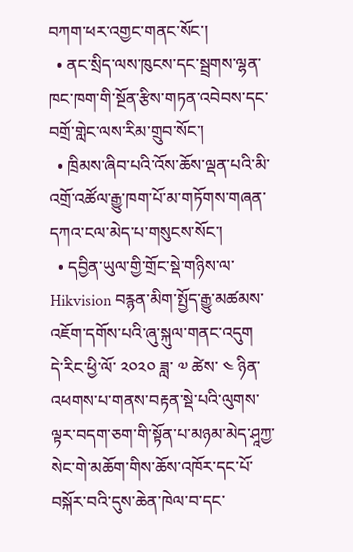བཀག་ཕར་འགྱང་གནང་སོང་།
  • ནང་སྲིད་ལས་ཁུངས་དང་སྦྲགས་ལྷན་ཁང་ཁག་གི་སྔོན་རྩིས་གཏན་འབེབས་དང་བགྲོ་གླེང་ལས་རིམ་གྲུབ་སོང་།
  • ཁྲིམས་ཞིབ་པའི་འོས་ཆོས་ལྡན་པའི་མི་འགྲོ་འཚོལ་རྒྱུ་ཁག་པོ་མ་གཏོགས་གཞན་དཀའ་ངལ་མེད་པ་གསུངས་སོང་།
  • དབྱིན་ཡུལ་གྱི་གྲོང་སྡེ་གཉིས་ལ་ Hikvision བརྙན་མིག་སྤྱོད་རྒྱུ་མཚམས་འཇོག་དགོས་པའི་ཞུ་སྐུལ་གནང་འདུག
དེ་རིང་ཕྱི་ལོ་ ༢༠༢༠ ཟླ་ ༧ ཚེས་ ༤ ཉིན་འཕགས་པ་གནས་བརྟན་སྡེ་པའི་ལུགས་ལྟར་བདག་ཅག་གི་སྟོན་པ་མཉམ་མེད་ཤཱཀྱ་སེང་གེ་མཆོག་གིས་ཆོས་འཁོར་དང་པོ་བསྐོར་བའི་དུས་ཆེན་ཁེལ་བ་དང་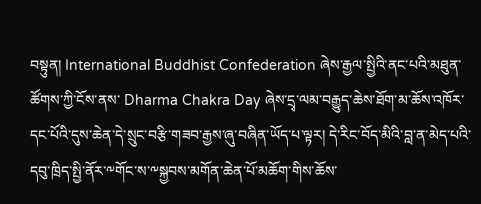བསྟུན། International Buddhist Confederation ཞེས་རྒྱལ་སྤྱིའི་ནང་པའི་མཐུན་ཚོགས་ཀྱི་ངོས་ནས་ Dharma Chakra Day ཞེས་དྲྭ་ལམ་བརྒྱུད་ཆེས་ཐོག་མ་ཆོས་འཁོར་དང་པོའི་དུས་ཆེན་དེ་སྲུང་བརྩི་གཟབ་རྒྱས་ཞུ་བཞིན་ཡོད་པ་ལྟར། དེ་རིང་བོད་མིའི་བླ་ན་མེད་པའི་དབུ་ཁྲིད་སྤྱི་ནོར་༸གོང་ས་༸སྐྱབས་མགོན་ཆེན་པོ་མཆོག་གིས་ཆོས་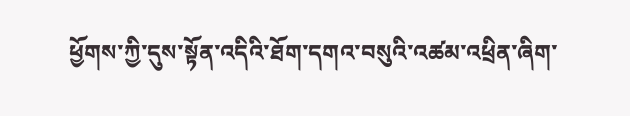ཕྱོགས་ཀྱི་དུས་སྟོན་འདིའི་ཐོག་དགའ་བསུའི་འཚམ་འཕྲིན་ཞིག་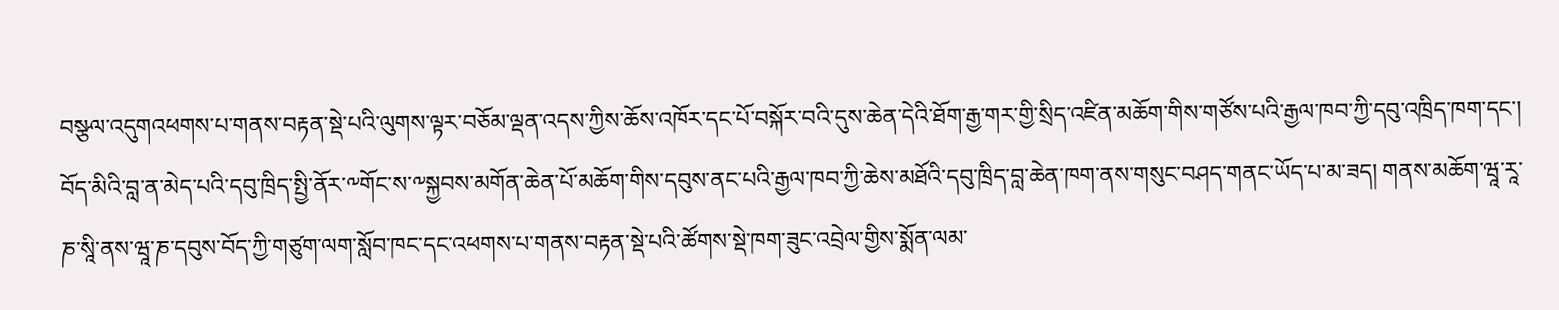བསྩལ་འདུགའཕགས་པ་གནས་བརྟན་སྡེ་པའི་ལུགས་ལྟར་བཅོམ་ལྡན་འདས་ཀྱིས་ཆོས་འཁོར་དང་པོ་བསྐོར་བའི་དུས་ཆེན་དེའི་ཐོག་རྒྱ་གར་གྱི་སྲིད་འཛིན་མཆོག་གིས་གཙོས་པའི་རྒྱལ་ཁབ་ཀྱི་དབུ་འཁྲིད་ཁག་དང་། བོད་མིའི་བླ་ན་མེད་པའི་དབུ་ཁྲིད་སྤྱི་ནོར་༸གོང་ས་༸སྐྱབས་མགོན་ཆེན་པོ་མཆོག་གིས་དབུས་ནང་པའི་རྒྱལ་ཁབ་ཀྱི་ཆེས་མཐོའི་དབུ་ཁྲིད་བླ་ཆེན་ཁག་ནས་གསུང་བཤད་གནང་ཡོད་པ་མ་ཟད། གནས་མཆོག་ཝཱ་རཱ་ཎ་སཱི་ནས་ཝཱ་ཎ་དབུས་བོད་ཀྱི་གཙུག་ལག་སློབ་ཁང་དང་འཕགས་པ་གནས་བརྟན་སྡེ་པའི་ཚོགས་སྡེ་ཁག་ཟུང་འབྲེལ་གྱིས་སྨོན་ལམ་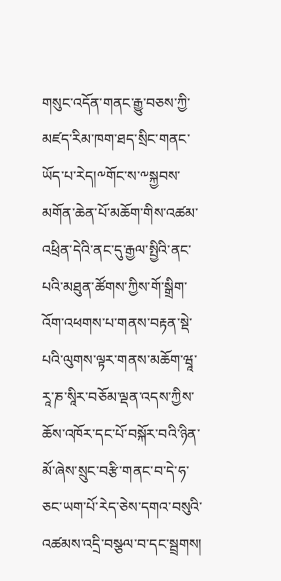གསུང་འདོན་གནང་རྒྱུ་བཅས་ཀྱི་མཛད་རིམ་ཁག་ཐད་སྲིང་གནང་ཡོད་པ་རེད།༸གོང་ས་༸སྐྱབས་མགོན་ཆེན་པོ་མཆོག་གིས་འཚམ་འཕྲིན་དེའི་ནང་དུ་རྒྱལ་སྤྱིའི་ནང་པའི་མཐུན་ཚོགས་ཀྱིས་གོ་སྒྲིག་འོག་འཕགས་པ་གནས་བརྟན་སྡེ་པའི་ལུགས་ལྟར་གནས་མཆོག་ཝཱ་རཱ་ཎ་སཱིར་བཅོམ་ལྡན་འདས་ཀྱིས་ཆོས་འཁོར་དང་པོ་བསྐོར་བའི་ཉིན་མོ་ཞེས་སྲུང་བརྩི་གནང་བ་དེ་ཧ་ཅང་ཡག་པོ་རེད་ཅེས་དགའ་བསུའི་འཚམས་འདྲི་བསྩལ་བ་དང་སྦྲགས།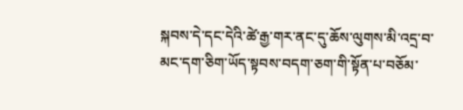སྐབས་དེ་དང་དེའི་ཚེ་རྒྱ་གར་ནང་དུ་ཆོས་ལུགས་མི་འདྲ་བ་མང་དག་ཅིག་ཡོད་སྟབས་བདག་ཅག་གི་སྟོན་པ་བཅོམ་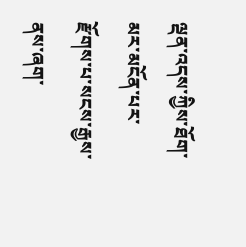ལྡན་འདས་ཀྱིས་ཐོག་མར་མངོན་པར་རྫོགས་པ་སངས་རྒྱས་ནས་ཞག་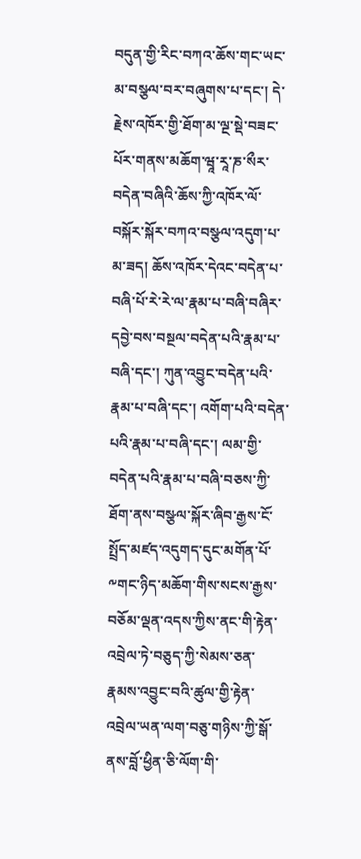བདུན་གྱི་རིང་བཀའ་ཆོས་གང་ཡང་མ་བསྩལ་བར་བཞུགས་པ་དང་། དེ་རྗེས་འཁོར་གྱི་ཐོག་མ་ལྔ་སྡེ་བཟང་པོར་གནས་མཆོག་ཝཱ་རཱ་ཎ་སྀར་བདེན་བཞིའི་ཆོས་ཀྱི་འཁོར་ལོ་བསྐོར་སྐོར་བཀའ་བསྩལ་འདུག་པ་མ་ཟད། ཆོས་འཁོར་དེའང་བདེན་པ་བཞི་པོ་རེ་རེ་ལ་རྣམ་པ་བཞི་བཞིར་དབྱེ་བས་བསྔལ་བདེན་པའི་རྣམ་པ་བཞི་དང་། ཀུན་འབྱུང་བདེན་པའི་རྣམ་པ་བཞི་དང་། འགོག་པའི་བདེན་པའི་རྣམ་པ་བཞི་དང་། ལམ་གྱི་བདེན་པའི་རྣམ་པ་བཞི་བཅས་ཀྱི་ཐོག་ནས་བསྩལ་སྐོར་ཞིབ་རྒྱས་ངོ་སྤྲོད་མཛད་འདུགད་དུང་མགོན་པོ་༸གང་ཉིད་མཆོག་གིས་སངས་རྒྱས་བཅོམ་ལྡན་འདས་ཀྱིས་ནང་གི་རྟེན་འབྲེལ་ཏེ་བཅུད་ཀྱི་སེམས་ཅན་རྣམས་འབྱུང་བའི་ཚུལ་གྱི་རྟེན་འབྲེལ་ཡན་ལག་བཅུ་གཉིས་ཀྱི་སྒོ་ནས་བློ་ཕྱིན་ཅི་ལོག་གི་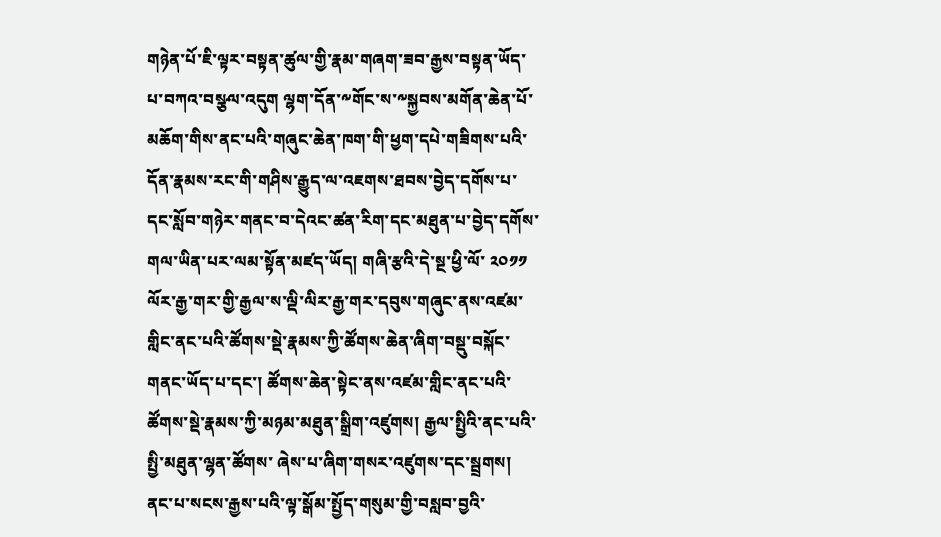གཉེན་པོ་ཇི་ལྟར་བསྟན་ཚུལ་གྱི་རྣམ་གཞག་ཟབ་རྒྱས་བསྟན་ཡོད་པ་བཀའ་བསྩལ་འདུག ལྷག་དོན་༸གོང་ས་༸སྐྱབས་མགོན་ཆེན་པོ་མཆོག་གིས་ནང་པའི་གཞུང་ཆེན་ཁག་གི་ཕྱག་དཔེ་གཟིགས་པའི་དོན་རྣམས་རང་གི་གཤིས་རྒྱུད་ལ་འཇགས་ཐབས་བྱེད་དགོས་པ་དང་སློབ་གཉེར་གནང་བ་དེའང་ཚན་རིག་དང་མཐུན་པ་བྱེད་དགོས་གལ་ཡིན་པར་ལམ་སྟོན་མཛད་ཡོད། གཞི་རྩའི་དེ་སྔ་ཕྱི་ལོ་ ༢༠༡༡ ལོར་རྒྱ་གར་གྱི་རྒྱལ་ས་ལྡི་ལིར་རྒྱ་གར་དབུས་གཞུང་ནས་འཛམ་གླིང་ནང་པའི་ཚོགས་སྡེ་རྣམས་ཀྱི་ཚོགས་ཆེན་ཞིག་བསྡུ་བསྐོང་གནང་ཡོད་པ་དང་། ཚོགས་ཆེན་སྟེང་ནས་འཛམ་གླིང་ནང་པའི་ཚོགས་སྡེ་རྣམས་ཀྱི་མཉམ་མཐུན་སྒྲིག་འཛུགས། རྒྱལ་སྤྱིའི་ནང་པའི་སྤྱི་མཐུན་ལྷན་ཚོགས་ ཞེས་པ་ཞིག་གསར་འཛུགས་དང་སྦྲགས། ནང་པ་སངས་རྒྱས་པའི་ལྟ་སྒོམ་སྤྱོད་གསུམ་གྱི་བསླབ་བྱའི་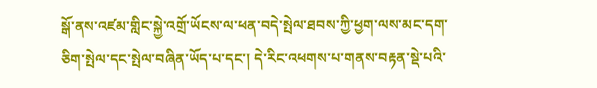སྒོ་ནས་འཛམ་གླིང་སྐྱེ་འགྲོ་ཡོངས་ལ་ཕན་བདེ་སྤེལ་ཐབས་ཀྱི་ཕྱག་ལས་མང་དག་ཅིག་སྤེལ་དང་སྤེལ་བཞིན་ཡོད་པ་དང་། དེ་རིང་འཕགས་པ་གནས་བརྟན་སྡེ་པའི་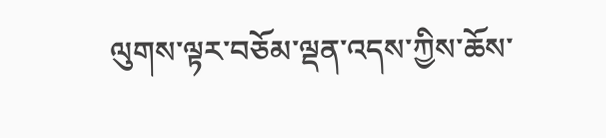ལུགས་ལྟར་བཅོམ་ལྡན་འདས་ཀྱིས་ཆོས་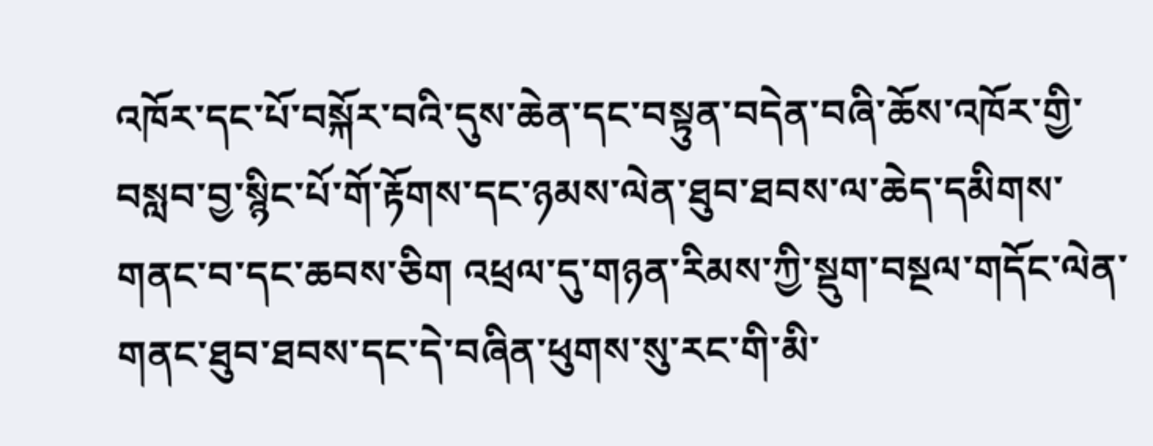འཁོར་དང་པོ་བསྐོར་བའི་དུས་ཆེན་དང་བསྟུན་བདེན་བཞི་ཆོས་འཁོར་གྱི་བསླབ་བྱ་སྙིང་པོ་གོ་རྟོགས་དང་ཉམས་ལེན་ཐུབ་ཐབས་ལ་ཆེད་དམིགས་གནང་བ་དང་ཆབས་ཅིག འཕྲལ་དུ་གཉན་རིམས་ཀྱི་སྡུག་བསྔལ་གདོང་ལེན་གནང་ཐུབ་ཐབས་དང་དེ་བཞིན་ཕུགས་སུ་རང་གི་མི་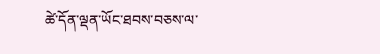ཚེ་དོན་ལྡན་ཡོང་ཐབས་བཅས་ལ་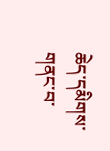ཆེད་དམིགས་གནང་བ་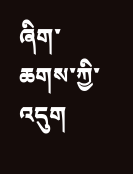ཞིག་ཆགས་ཀྱི་འདུག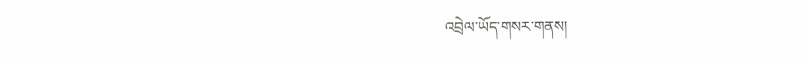འབྲེལ་ཡོད་གསར་གནས།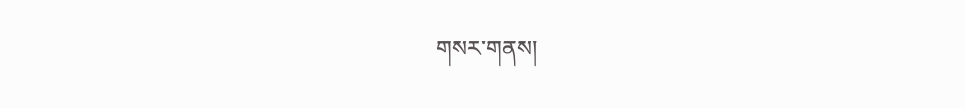གསར་གནས།